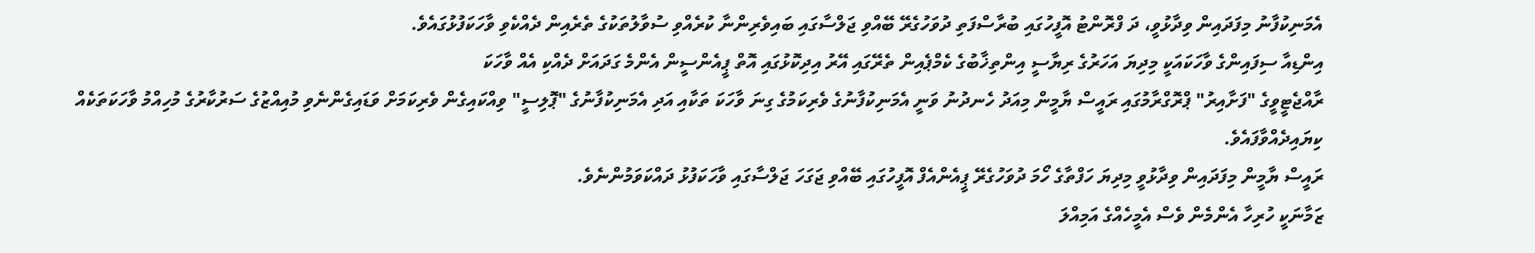އެމަނިކުފާނު މިފަދައިން ވިދާޅުވީ، ދަ ފްރޮންޓު އޮފީހުގައި ބުރާސްފަތި ދުވަހުގެރޭ ބޭއްވި ޖަލްސާގައި ބައިވެރިންނާ ކުރެއްވި ސުވާލުތަކުގެ ތެރެއިން ދެއްކެވި ވާހަކަފުޅުގައެވެ.
އިންޑިއާ ސިފައިންގެ ވާހަކައަކީ މިދިޔަ އަހަރުގެ ރިޔާސީ އިންތިޚާބުގެ ކެމްޕެއިން ތެރޭގައި އޭރު އިދިކޮޅުގައި އޮތް ޕީއެންސީން އެންމެ ގަދައަށް ދެއްކި އެއް ވާހަކަ
ރާއްޖެޓީވީގެ "ފަށާއިރު" ޕްރޮގްރާމުގައި ރައީސް ޔާމީން މިއަދު ހެނދުނު ވަނީ އެމަނިކުފާނުގެ ވެރިކަމުގެ ގިނަ ވާހަކަ ތަކާއި އަދި އެމަނިކުފާނުގެ "ޕޮލިސީ" ވިއްކައިގެން ވެރިކަމަށް ވަޑައިގެންނެވި މުއިއްޒުގެ ސަރުކާރުގެ މުހިއްމު ވާހަކަތަކެއް ކިޔައިދެއްވާފައެވެ.
ރައީސް ޔާމީން މިފަދައިން ވިދާޅުވީ މިދިޔަ ހަފްތާގެ ހޯމަ ދުވަހުގެރޭ ޕީއެންއެފް އޮފީހުގައި ބޭއްވި ޖަގަހަ ޖަލްސާގައި ވާހަކަފުޅު ދައްކަވަމުންނެވެ.
ޒަމާނަކީ ހުރިހާ އެންމެން ވެސް އެމީހެއްގެ އަމިއްލަ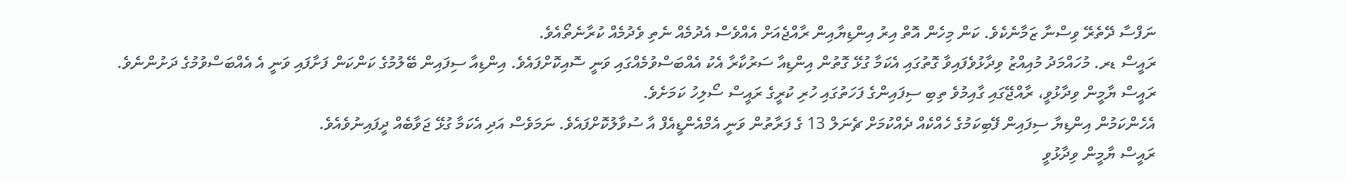ނަފްސާ ދޭތެރޭ ވިސްނާ ޒަމާނެކެވެ. ކަން މިހެން އޮތް އިރު އިންޑިޔާއިން ރާއްޖެއަށް އެއްވެސް އެދުމެއް ނެތި ވެދުމެއް ކުރާނެތޯއެވެ.
ރައީސް ޑރ. މުހައްމަދު މުއިއްޒު ވިދާޅުވެފައިވާ ގޮތުގައި އެކަމާ ގުޅޭ ގޮތުން އިންޑިއާ ސަރުކާރާ އެކު އެއްބަސްވުމެއްގައި ވަނީ ސޮއިކޮށްފައެވެ. އިންޑިއާ ސިފައިން ބޭލުމުގެ ކަންކަން ފަށާފައި ވަނީ އެ އެއްބަސްވުމުގެ ދަށުންނެވެ.
ރައީސް ޔާމީން ވިދާޅުވީ، ރާއްޖޭގައި ގާއިމުވެ ތިބި ސިފައިންގެ ފަހަތުގައި ހުރި ކުރީގެ ރައީސް ސޯލިހު ކަމަށެވެ.
އެހެންކަމުން އިންޑިޔާ ސިފައިން ފޭބިކަމުގެ ހެއްކެއް ދެއްކުމަށް ޗެނަލް 13 ގެ ފަރާތުން ވަނީ އެމްއެންޑީއެފް އާ ސުވާލުކޮށްފައެވެ. ނަމަވެސް އަދި އެކަމާ ގުޅޭ ޖަވާބެއް ދީފައިނުވެއެވެ.
ރައީސް ޔާމީން ވިދާޅުވީ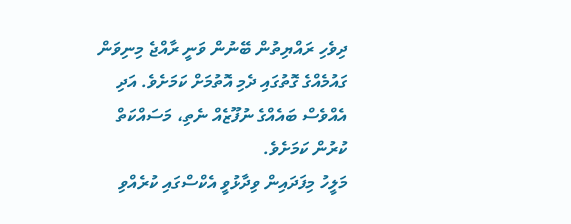ދިވެހި ރައްޔިތުން ބޭނުން ވަނީ ރާއްޖެ މިނިވަން ގައުމެއްގެ ގޮތުގައި ދެމި އޮތުމަށް ކަމަށެވެ. އަދި އެއްވެސް ބައެއްގެ ނުފޫޒެއް ނެތި، މަސައްކަތް ކުރުން ކަމަށެވެ.
މަލީހު މިފަދައިން ވިދާޅުވީ އެކްސްގައި ކުރެއްވި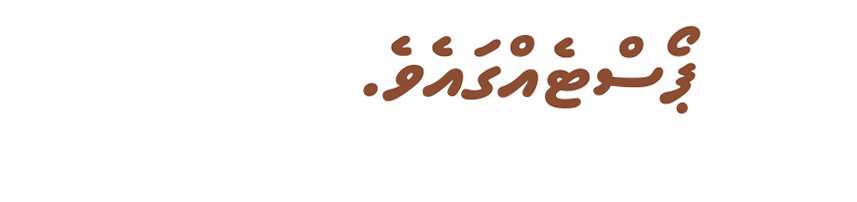ޕޯސްޓެއްގައެވެ.